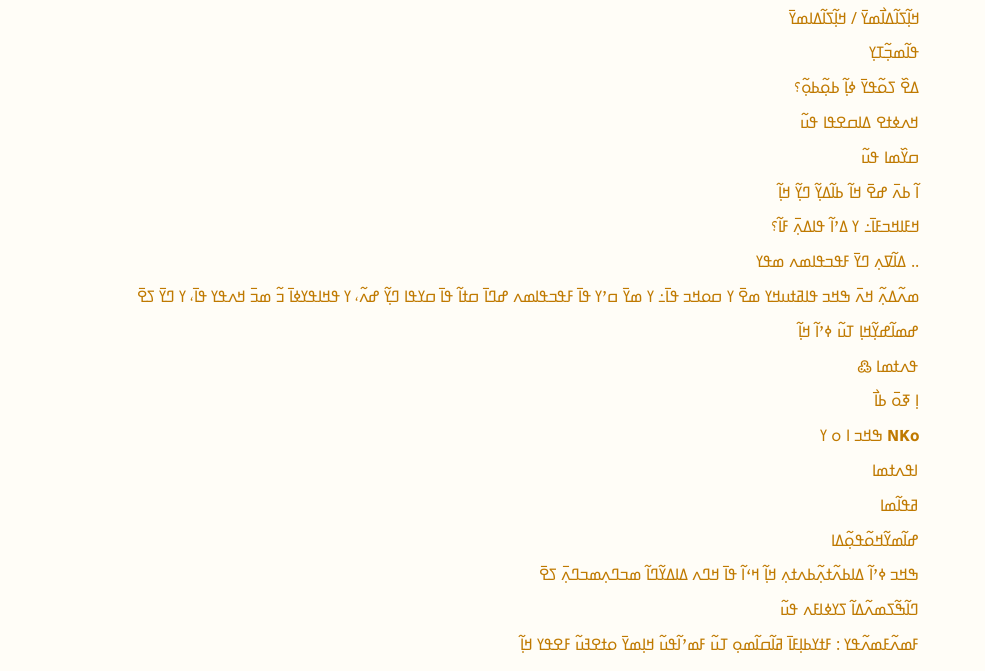ߞߊ߲߬ߖߊ߬ߡߊ߯ߘߌ߫ / ߞߊ߲߬ߖߊ߬ߡߊߘߌ߫
ߟߊ߬ߘߏ߲߬ߠߌ߲
ߡߐ߰ ߖߋ߬ߟߌ߫ ߦߊ߲߬ ߕߋ߲߬ߕߋ߲߬؟
ߞߍߦߙߐ ߡߊߛߐߟߊ ߟߎ߬
ߛߌ߰ߘߊ ߟߎ߬
ߊ߬ ߕߍ߫ ߝߐ߫ ߞߊ߬ ߕߊ߬ߡߌ߲߬ ߣߌ߲߬ ߞߊ߲߬
ߞߓߊߞߏߓߊ߫߸ ߌ ߡߴߊ߬ ߟߊߡߍ߲߫ ߓߊ߬؟
.. ߡߊ߬ߜߍ߲ ߣߌ߫ ߓߟߏߟߊߘߍ ߘߟߌ
ߘߍ߬ߡߍ߲߬ ߞߍ߫ ߒߞߏ ߟߊߥߙߎߞߌ ߘߐ߫ ߌ ߛߋߞߏ ߟߊ߫߸ ߌ ߘߌ߫ ߛߴߌ ߟߊ߫ ߓߟߏߟߊߘߍ ߝߣߊ߫ ߛߙߊ߬ ߟߊ߫ ߛߌߟߊ ߣߌ߲߬ ߝߍ߬، ߌ ߟߞߊߟߌߦߊ߫ ߏ߬ ߘߏ߫ ߞߍߟߌ ߟߊ߫، ߌ ߣߌ߫ ߖߐ߫
ߝߘߊ߬ߝߌ߲߬ߞߊ߲ ߠߎ߬ ߦߴߊ߬ ߞߊ߲߬
ߟߍߙߘߊ ߷
ߊ߲ ߧߋ߫ ߕߊ߯
NKo ߒߞߏ ߊ ߋ ߌ
ߊߟߍߙߘߊ
ߥߟߊ߬ߘߊ
ߝߊ߬ߘߌ߬ߞߋ߬ߟߋ߲߬ߡߊ
ߒߞߏ ߦߴߊ߬ ߡߊߕߍ߬ߙߍ߲߬ߕߍߙߍ߲ ߞߊ߲߬ ߞߵߊ߬ ߟߊ߫ ߞߣߍ ߡߊߡߌ߬ߣߊ߬ ߘߏߣߍ߲ߘߏߣߍ߲߫ ߖߐ߫
ߣߊ߬ߒ߬ߖߘߍ߬ߡߊ߬ ߖߌߦߊߓߍ ߟߎ߬
ߓߘߍ߬ߓߘߍ߬ߟߌ : ߓߙߌߕߊ߲ߓߊ߫ ߥߊ߬ߛߊ߬ߘߋ߲ ߠߎ߬ ߓߘߴߊ߬ߟߎ߬ ߞߊ߲ߘߌ߫ ߋߙߐߔߎ߬ ߓߐߟߌ ߞߊ߲߬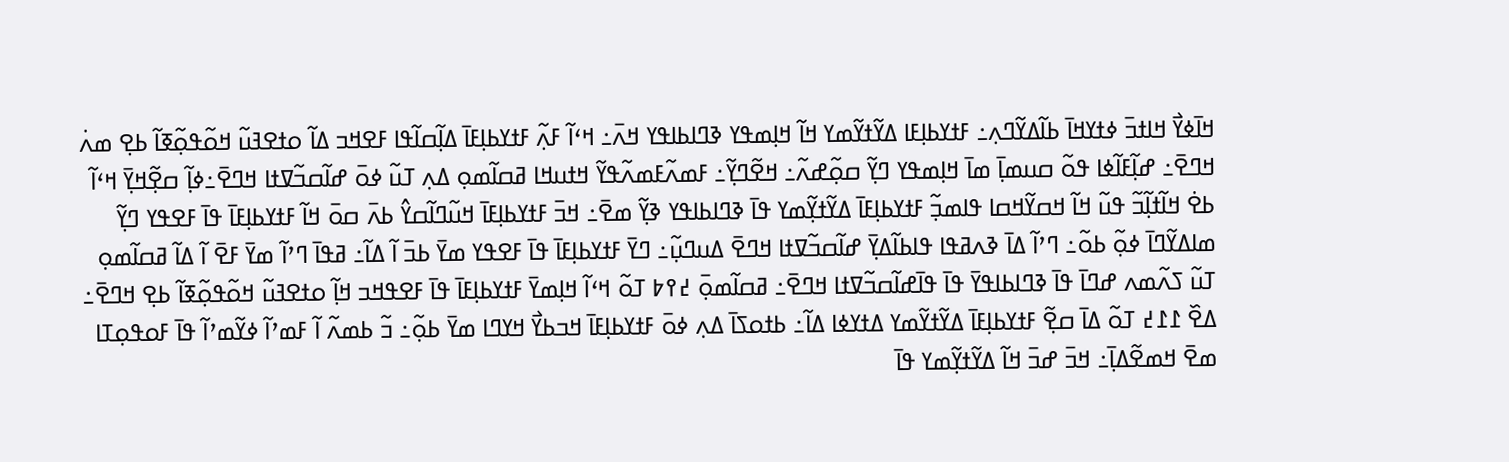ߞߊ߫ߦߌ߯ ߞߊߙߏ߫ ߦߙߌߞߊ߫ ߕߊ߬ߡߌ߬ߣߍ߲߸ ߓߙߌߕߊ߲ߓߊ ߡߌ߬ߙߌ߬ߘߌ ߞߊ߬ ߞߊ߲ߘߟߌ ߢߣߊߕߊߟߌ ߞߍ߫߸ ߞߵߊ߬ ߓߍ߲߬ ߓߙߌߕߊ߲ߓߊ߫ ߡߊ߲߬ߛߊ߬ߟߊ ߓߐߞߏ ߡߊ߬ ߋߙߐߔߎ߬ ߞߋ߬ߟߋ߲߬ߧߊ߬ ߕߐ߲ ߘߍ߭ ߞߣߐ߫߸ ߝߊ߲߬ߓߊ߬ߦߊ ߟߋ߬ ߛߎߘߊ߲߫ ߘߊ߫ ߞߊ߲ߘߟߌ ߣߌ߲߬ ߛߋ߲߬ߝߍ߬߸ ߞߐ߬ߣߌ߲߬߸ ߓߘߍ߬ߓߘߍ߬ߟߌ߬ ߞߙߎߞߊ ߥߛߊ߬ߘߋ߲ ߡߍ߲ ߠߎ߬ ߦߋ߫ ߝߊ߬ߛߏ߬ߜߙߊ ߞߣߐ߫߸ߦߊ߲߬ ߛߐ߲߬ߞߌ߲߫ ߞߵߊ߬ ߕߐ߭ ߞߊ߬ߙߊ߲߬ߏ߬ ߟߎ߬ ߞߊ߬ ߞߛߌ߬ߞߛߊ ߟߊߘߏ߲߬ ߓߙߌߕߊ߲ߓߊ߫ ߡߌ߬ߙߌ߲߬ߘߌ ߟߊ߫ ߢߣߊߕߊߟߌ ߢߌ߲߬ ߘߐ߫߸ ߞߏ߫ ߓߙߌߕߊ߲ߓߊ߫ ߞߎ߬ߣߊ߬ߛߌ߮ ߕߍ߫ ߛߋ߫ ߞߊ߬ ߓߙߌߕߊ߲ߓߊ߫ ߟߊ߫ ߓߐߟߌ ߣߌ߲߬ ߘߊߡߌ߬ߣߊ߫ ߦߋ߲߬ ߕߋ߬߸ ߣߴߊ߬ ߡߊ߫ ߢߍߥߟߊ ߟߊߕߊ߬ߡߌ߲߫ ߝߊ߬ߛߏ߬ߜߙߊ ߞߣߐ߫ ߡߎߣߎ߲߬߸ ߣߌ߫ ߓߙߌߕߊ߲ߓߊ߫ ߟߊ߫ ߓߐߟߌ ߘߌ߫ ߕߏ߫ ߊ߬ ߡߊ߬߸ ߥߟߊ߫ ߣߴߊ߬ ߘߌ߫ ߓߐ߫ ߊ߬ ߡߊ߬ ߥߛߊ߬ߘߋ߲ ߠߎ߬ ߖߍ߬ߘߍ ߝߣߊ߫ ߟߊ߫ ߢߣߊߕߊߟߌ߫ ߟߊ߫ ߟߊ߫ߝߊ߬ߛߏ߬ߜߙߊ ߞߣߐ߫߸ ߥߛߊ߬ߘߋ߲߫ ߄߉߈ ߠߋ߬ ߞߵߊ߬ ߞߊ߲ߘߌ߫ ߓߙߌߕߊ߲ߓߊ߫ ߟߊ߫ ߓߐߟߞߏ ߞߊ߲߬ ߋߙߐߔߎ߬ ߞߋ߬ߟߋ߲߬ߧߊ߬ ߕߐ߲ ߞߣߐ߫߸ ߡߐ߰ ߁߁߄ ߠߋ߬ ߡߊ߫ ߛߐ߲߬ ߓߙߌߕߊ߲ߓߊ߫ ߡߌ߬ߙߌ߬ߘߌ ߡߙߌߦߊ ߡߊ߬߸ ߕߙߋߖߊ߫ ߡߍ߲ ߦߋ߫ ߓߙߌߕߊ߲ߓߊ߫ ߞߏߕߌ߯ ߞߌߣߊ ߘߌ߫ ߕߋ߲߬߸ ߏ߬ ߕߘߍ߬ ߊ߬ ߓߘߴߊ߬ ߦߌ߬ߘߴߊ߬ ߟߊ߫ ߓߋߟߋ߲ߠߊ ߘߐ߫ ߞߘߐ߬ߡߊ߲߫߸ ߞߏ߫ ߝߏ߫ ߞߊ߬ ߡߌ߬ߙߌ߲߬ߘߌ ߟߊ߫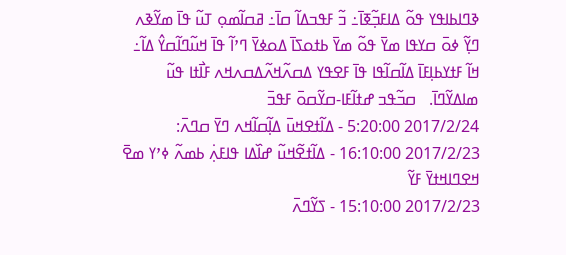ߢߣߊߕߊߟߌ ߟߋ߬ ߡߊߓߏ߲߬ߧߊ߫߸ ߏ߬ ߓߟߏߡߊ߬ ߛߊ߫߸ ߥߛߊ߬ߘߋ߲ ߠߎ߬ ߟߊ߫ ߘߌ߬ߢߍ ߣߌ߲߬ ߦߋ߫ ߛߌߟߊ ߘߌ߫ ߟߋ߬ ߘߌ߫ ߕߙߋߖߊ߫ ߡߋߦߌ߫ ߣߴߊ߬ ߟߊ߫ ߞߎ߬ߣߊ߬ߛߌ߮ ߡߊ߬߸ ߞߊ߬ ߓߙߌߕߊ߲ߓߊ߫ ߡߊ߬ߛߊ߬ߟߊ ߟߊ߫ ߓߐߟߌ ߡߛߍ߬ߞߍ߬ߡߛߍߞߍ ߓߊ߯ߙߊ ߟߎ߬ ߘߊߡߌ߬ߣߊ߫.   ߛߏ߬ߟߏ ߝߙߊ߬ߓߊ-ߛߌ߬ߛߋ߫ ߓߟߏ߫
2017/2/24 5:20:00 - ߡߊ߬ߙߐߞߎ߫ ߡߊ߲߬ߛߊ߬ߞߍ ߣߌ߫ ߛߣߍ߫:
2017/2/23 16:10:00 - ߡߊ߬ߙߐ߬ߞߎ߬ ߝߊ߰ߡߊ ߟߊߓߍ߲߭ ߕߘߍ߬ ߦߴߌ ߘߐ߫ ߞߐߣߊߞߙߌ߫ ߓߌ߬
2017/2/23 15:10:00 - ߖߌ߬ߣߍ߫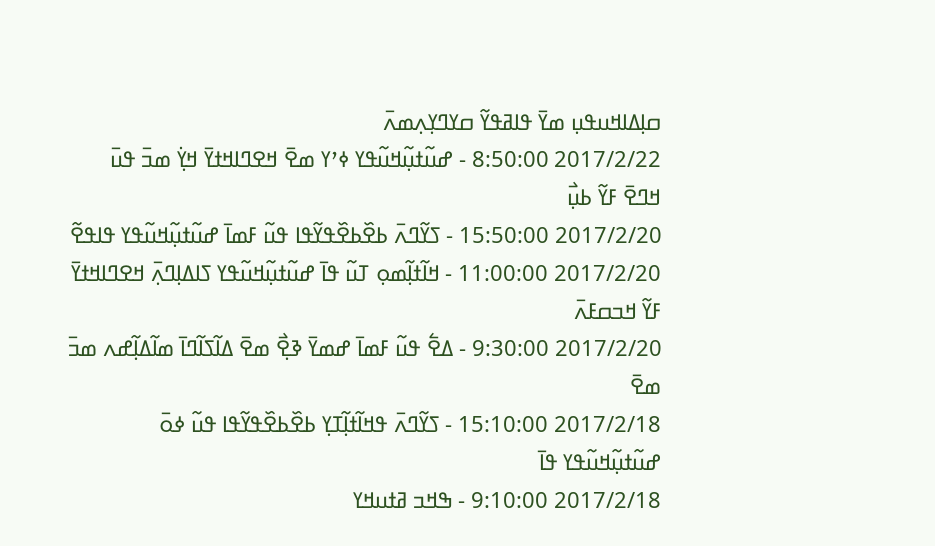ߛߊ߲ߡߊߞߎߟߎ߲ ߘߌ߫ ߟߊߥߟߌ߬ ߛߌߣߌ߲ߍ߲ߘߍ߫
2017/2/22 8:50:00 - ߝߎ߬ߙߎ߲߬ߞߎ߬ߟߌ ߦߴߌ ߘߐ߫ ߞߐߣߊߞߙߌ߫ ߞߌ߲߭ ߘߏ߫ ߟߎ߫ ߞߣߐ߫ ߓߌ߬ ߕߎ߲߯
2017/2/20 15:50:00 - ߖߌ߬ߣߍ߫ ߕߐ߰ߕߐ߰ߟߌ߬ߟߊ ߟߎ߬ ߓߘߊ߫ ߝߎ߬ߙߎ߲߬ߞߎ߬ߟߌ ߟߊߟߐ߬
2017/2/20 11:00:00 - ߞߊ߬ߙߊ߲߬ߘߋ߲ ߠߎ߬ ߟߊ߫ ߝߎ߬ߙߎ߲߬ߞߎ߬ߟߌ ߖߊߡߊ߲ߣߍ߲߫ ߞߐߣߊߞߙߌ߫ ߓߌ߬ ߞߏߛߓߍ߫
2017/2/20 9:30:00 - ߡߐ߱ ߟߎ߬ ߓߘߊ߫ ߝߘߌ߫ ߢߐ߲߯ ߘߐ߫ ߡߊ߬ߖߊ߬ߣߊ߫ ߘߊ߬ߡߊ߲߬ߝߍ ߘߏ߫ ߘߐ߫
2017/2/18 15:10:00 - ߖߌ߬ߣߍ߫ ߟߞߊ߬ߙߊ߲߬ߠߌ߲ ߕߐ߰ߕߐ߰ߟߌ߬ߟߊ ߟߎ߬ ߦߋ߫ ߝߎ߬ߙߎ߲߬ߞߎ߬ߟߌ ߟߊ߫
2017/2/18 9:10:00 - ߒߞߏ ߥߙߎߞߌ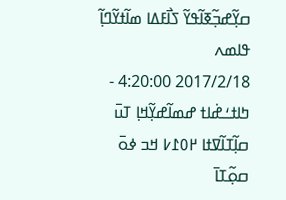ߛߌ߲߬ߝߏ߲߬ߧߊ߬ߟߌ߬ ߖߊ߯ߓߡߊ ߘߊ߬ߙߌ߬ߣߊ߲߬ ߟߊߘߍ
2017/2/18 4:20:00 - ߤߊߙߑߝ߭ߊߙ ߝߘߊ߬ߝߌ߲߬ߞߊ߲ ߠߎ߫ ߛߊ߲߬ߠߊ߬ߜߙߊ ߂߀߁߇ ߞߏ ߦߋ߫ ߛߋ߲߬ߠߊ߫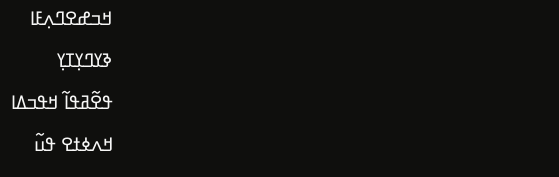ߞߏߝߐߣߍ߲ߓߊ
ߢߌߣߌ߲ߠߌ߲
ߟߐ߬ߥߟߊ߬ ߞߟߏߡߊ
ߞߍߦߙߐ ߟߎ߬